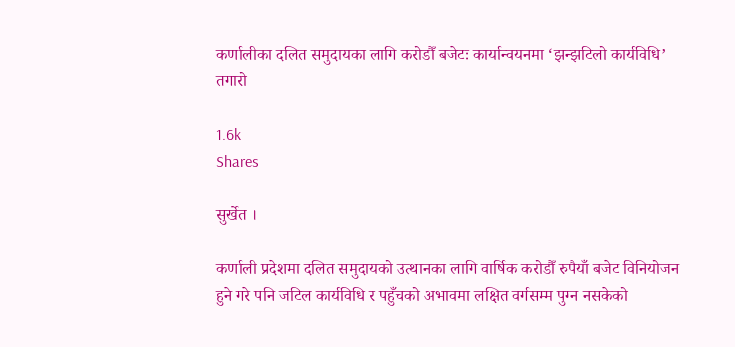कर्णालीका दलित समुदायका लागि करोडौँ बजेटः कार्यान्वयनमा ‘झन्झटिलो कार्यविधि’ तगारो

1.6k
Shares

सुर्खेत ।

कर्णाली प्रदेशमा दलित समुदायको उत्थानका लागि वार्षिक करोडौँ रुपैयाँ बजेट विनियोजन हुने गरे पनि जटिल कार्यविधि र पहुँचको अभावमा लक्षित वर्गसम्म पुग्न नसकेको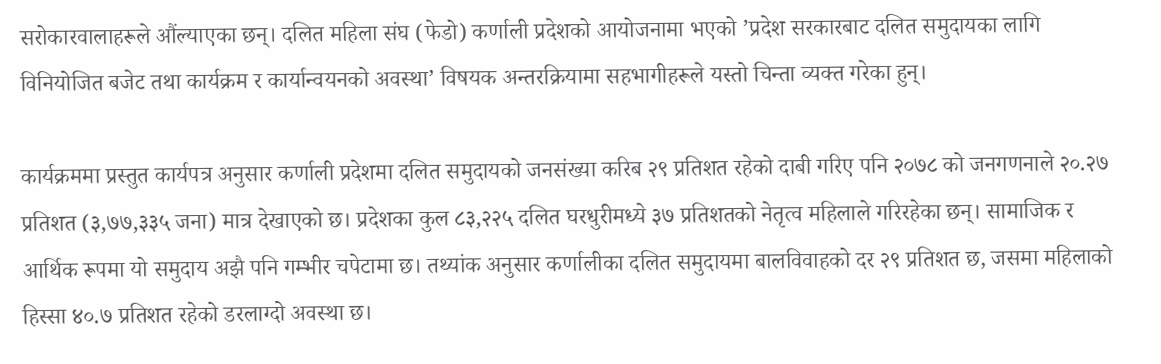सरोकारवालाहरूले औंल्याएका छन्। दलित महिला संघ (फेडो) कर्णाली प्रदेशको आयोजनामा भएको ’प्रदेश सरकारबाट दलित समुदायका लागि विनियोजित बजेट तथा कार्यक्रम र कार्यान्वयनको अवस्था’ विषयक अन्तरक्रियामा सहभागीहरूले यस्तो चिन्ता व्यक्त गरेका हुन्।

कार्यक्रममा प्रस्तुत कार्यपत्र अनुसार कर्णाली प्रदेशमा दलित समुदायको जनसंख्या करिब २९ प्रतिशत रहेको दाबी गरिए पनि २०७८ को जनगणनाले २०.२७ प्रतिशत (३,७७,३३५ जना) मात्र देखाएको छ। प्रदेशका कुल ८३,२२५ दलित घरधुरीमध्ये ३७ प्रतिशतको नेतृत्व महिलाले गरिरहेका छन्। सामाजिक र आर्थिक रूपमा यो समुदाय अझै पनि गम्भीर चपेटामा छ। तथ्यांक अनुसार कर्णालीका दलित समुदायमा बालविवाहको दर २९ प्रतिशत छ, जसमा महिलाको हिस्सा ४०.७ प्रतिशत रहेको डरलाग्दो अवस्था छ।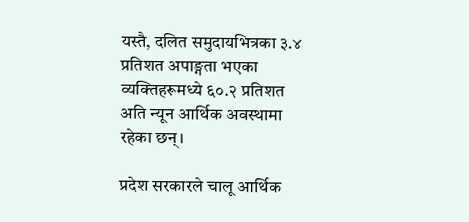यस्तै, दलित समुदायभित्रका ३.४ प्रतिशत अपाङ्गता भएका व्यक्तिहरूमध्ये ६०.२ प्रतिशत अति न्यून आर्थिक अवस्थामा रहेका छन्।

प्रदेश सरकारले चालू आर्थिक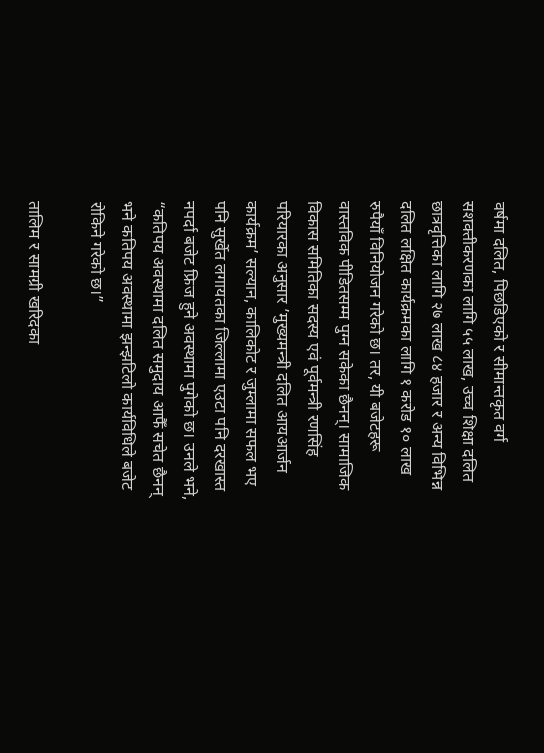वर्षमा दलित, पिछडिएको र सीमान्तकृत वर्ग सशक्तीकरणका लागि ५५ लाख, उच्च शिक्षा दलित छात्रवृत्तिका लागि २७ लाख ८४ हजार र अन्य विभिन्न दलित लक्षित कार्यक्रमका लागि १ करोड १० लाख रुपैयाँ विनियोजन गरेको छ। तर, यी बजेटहरू वास्तविक पीडितसम्म पुग्न सकेका छैनन्। सामाजिक विकास समितिका सदस्य एवं पूर्वमन्त्री रणसिंह परियारका अनुसार ’मुख्यमन्त्री दलित आयआर्जन कार्यक्रम’ सल्यान, कालिकोट र जुम्लामा सफल भए पनि सुर्खेत लगायतका जिल्लामा एउटा पनि दरखास्त नपर्दा बजेट फ्रिज हुने अवस्थामा पुगेको छ। उनले भने, “कतिपय अवस्थामा दलित समुदाय आफैँ सचेत छैनन् भने कतिपय अवस्थामा झन्झटिलो कार्यविधिले बजेट रोकिने गरेको छ।”

तालिम र सामग्री खरिदका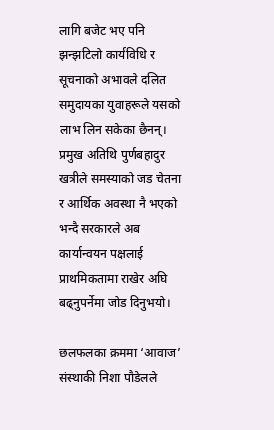लागि बजेट भए पनि झन्झटिलो कार्यविधि र सूचनाको अभावले दलित समुदायका युवाहरूले यसको लाभ लिन सकेका छैनन्। प्रमुख अतिथि पुर्णबहादुर खत्रीले समस्याको जड चेतना र आर्थिक अवस्था नै भएको भन्दै सरकारले अब कार्यान्वयन पक्षलाई प्राथमिकतामा राखेर अघि बढ्नुपर्नेमा जोड दिनुभयो।

छलफलका क्रममा ‘आवाज’ संस्थाकी निशा पौडेलले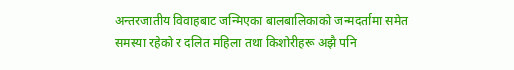अन्तरजातीय विवाहबाट जन्मिएका बालबालिकाको जन्मदर्तामा समेत समस्या रहेको र दलित महिला तथा किशोरीहरू अझै पनि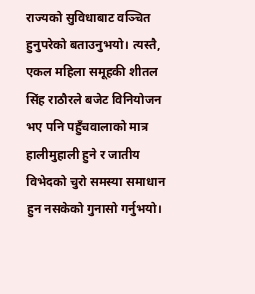राज्यको सुविधाबाट वञ्चित हुनुपरेको बताउनुभयो। त्यस्तै, एकल महिला समूहकी शीतल सिंह राठौरले बजेट विनियोजन भए पनि पहुँचवालाको मात्र हालीमुहाली हुने र जातीय विभेदको चुरो समस्या समाधान हुन नसकेको गुनासो गर्नुभयो।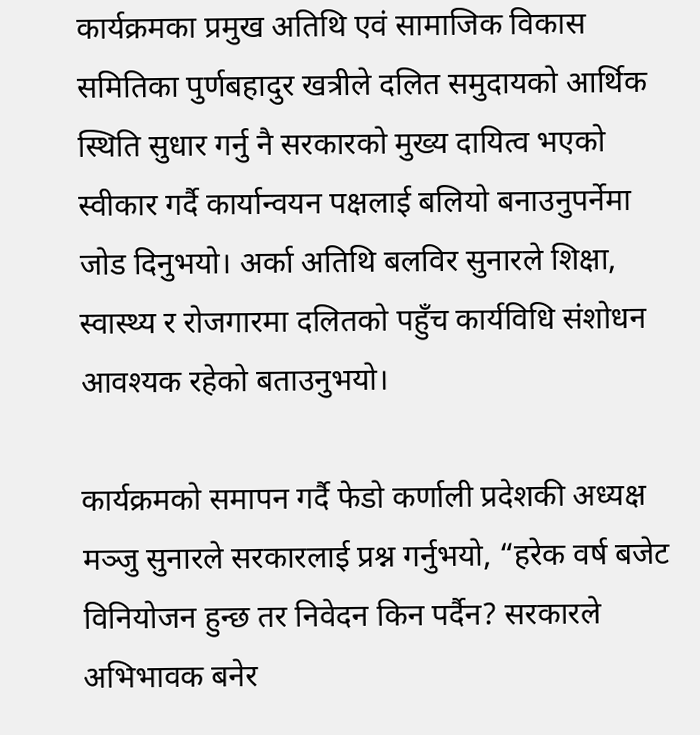कार्यक्रमका प्रमुख अतिथि एवं सामाजिक विकास समितिका पुर्णबहादुर खत्रीले दलित समुदायको आर्थिक स्थिति सुधार गर्नु नै सरकारको मुख्य दायित्व भएको स्वीकार गर्दै कार्यान्वयन पक्षलाई बलियो बनाउनुपर्नेमा जोड दिनुभयो। अर्का अतिथि बलविर सुनारले शिक्षा, स्वास्थ्य र रोजगारमा दलितको पहुँच कार्यविधि संशोधन आवश्यक रहेको बताउनुभयो।

कार्यक्रमको समापन गर्दै फेडो कर्णाली प्रदेशकी अध्यक्ष मञ्जु सुनारले सरकारलाई प्रश्न गर्नुभयो, “हरेक वर्ष बजेट विनियोजन हुन्छ तर निवेदन किन पर्दैन? सरकारले अभिभावक बनेर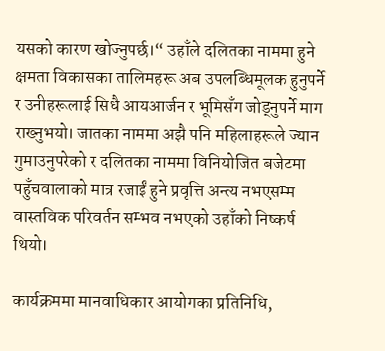यसको कारण खोज्नुपर्छ।“ उहाँले दलितका नाममा हुने क्षमता विकासका तालिमहरू अब उपलब्धिमूलक हुनुपर्ने र उनीहरूलाई सिधै आयआर्जन र भूमिसँग जोड्नुपर्ने माग राख्नुभयो। जातका नाममा अझै पनि महिलाहरूले ज्यान गुमाउनुपरेको र दलितका नाममा विनियोजित बजेटमा पहुँचवालाको मात्र रजाईं हुने प्रवृत्ति अन्त्य नभएसम्म वास्तविक परिवर्तन सम्भव नभएको उहाँको निष्कर्ष थियो।

कार्यक्रममा मानवाधिकार आयोगका प्रतिनिधि,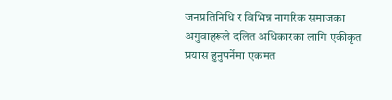जनप्रतिनिधि र विभिन्न नागरिक समाजका अगुवाहरूले दलित अधिकारका लागि एकीकृत प्रयास हुनुपर्नेमा एकमत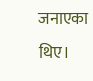जनाएका थिए।